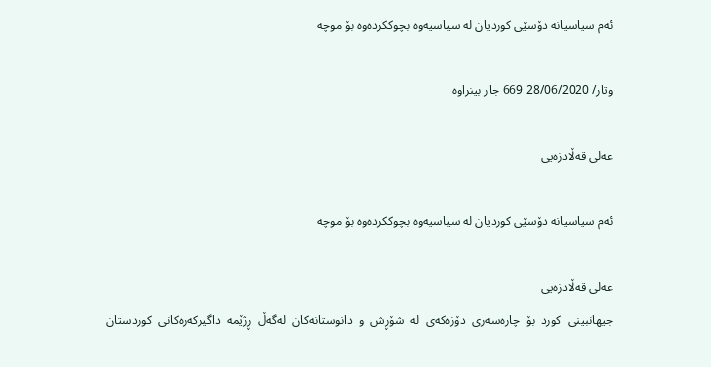ئەم سیاسیانە دۆسێی کوردیان لە سیاسیەوە بچوککردەوە بۆ موچە

وتار/ 28/06/2020 669 جار بینراوە

عەلی قەڵادزەیی

ئەم سیاسیانە دۆسێی کوردیان لە سیاسیەوە بچوککردەوە بۆ موچە

عەلی قەڵادزەیی
جیهانبینی  کورد  بۆ  چارەسەری  دۆزەکەی  لە  شۆڕش  و  دانوستانەکان  لەگەڵ  ڕژێمە  داگیرکەرەکانی  کوردستان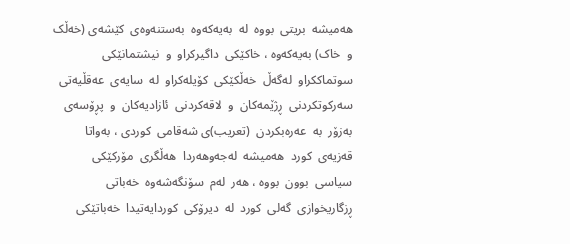هەمیشە  بریتی  بووە  لە  بەیەکەوە  بەستنەوەی  کێشەی (خەڵک  و  خاک) بەیەکەوە ، خاکێکی  داگیرکراو  و  نیشتمانێکی  سوتماککراو  لەگەڵ  خەڵکێکی  کۆیلەکراو  لە  سایەی  عەقڵیەتی  سەرکوتکردنی  ڕژێمەکان  و  لاقەکردنی  ئازادیەکان  و  پڕۆسەی  بەزۆر  بە  عەرەبکردن  (تعریب)ی شەقامی  کوردی ، بەواتا  قەزیەی  کورد  هەمیشە  لەجەوهەردا  هەڵگری  مۆرکێکی  سیاسی  بوون  بووە ، هەر  لەم  سۆنگەشەوە  خەباتی  ڕزگاریخوازی  گەلی  کورد  لە  دیرۆکی  کوردایەتیدا  خەباتێکی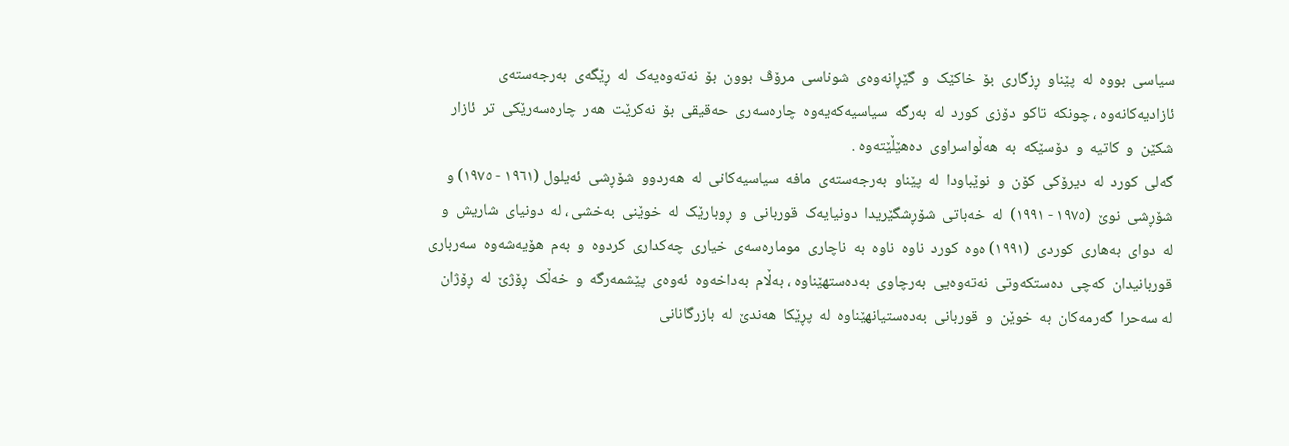سیاسی  بووە  لە  پێناو  ڕزگاری  بۆ  خاکێک  و  گێڕانەوەی  شوناسی  مرۆڤ  بوون  بۆ  نەتەوەیەک  لە  ڕێگەی  بەرجەستەی  ئازادیەکانەوە ، چونکە  تاکو  دۆزی  کورد  لە  بەرگە  سیاسیەکەیەوە  چارەسەری  حەقیقی  بۆ  نەکرێت  هەر  چارەسەرێکی  تر  ئازار  شکێن  و  کاتیە  و  دۆسێکە  بە  هەڵواسراوی  دەهێڵێتەوە .
گەلی  کورد  لە  دیرۆکی  کۆن  و  نوێباودا  لە  پێناو  بەرجەستەی  مافە  سیاسیەکانی  لە  هەردوو  شۆڕشی  ئەیلول (١٩٦١ - ١٩٧٥) و  شۆڕشی  نوێ  (١٩٧٥ - ١٩٩١)  لە  خەباتی  شۆڕشگێریدا  دونیایەک  قوربانی  و  ڕوبارێک  لە  خوێنی  بەخشی ، لە  دونیای  شاریش  و  لە  دوای  بەهاری  کوردی  (١٩٩١) ەوە  کورد  ناوە  ناوە  بە  ناچاری  مومارەسەی  خیاری  چەکداری  کردوە  و  بەم  هۆیەشەوە  سەرباری  قوربانیدان  کەچی  دەستکەوتی  نەتەوەیی  بەرچاوی  بەدەستهێناوە ، بەڵام  بەداخەوە  ئەوەی  پێشمەرگە  و  خەڵک  ڕۆژێ  لە  ڕۆژان  لە سەحرا  گەرمەکان  بە  خوێن  و  قوربانی  بەدەستیانهێناوە  لە  پڕێکا  هەندێ  لە  بازرگانانی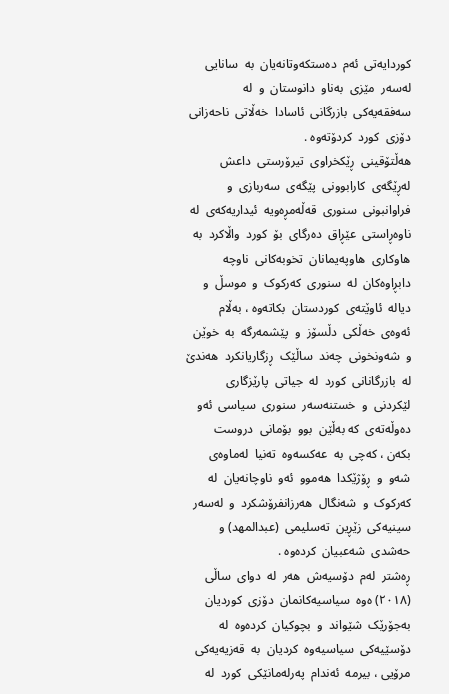کوردایەتی  ئەم  دەستکەوتانەیان  بە  سانایی  لەسەر  مێزی  بەناو  دانوستان  و  لە  سەفقەیەکی  بازرگانی  ئاسادا  خەڵاتی  ناحەزانی  دۆزی  کورد  کردۆتەوە .
هەڵتۆقینی  ڕێکخراوی  تیرۆرستی  داعش  لەڕێگەی  کارابوونی  پێگەی  سەربازی  و  فراوانبونی  سنوری  قەڵەمڕەویە  ئیداریەکەی  لە  ناوەڕاستی  عێڕاق  دەرگای  بۆ  کورد  واڵاکرد  بە  هاوکاری  هاوپەیمانان  تخوبەکانی  ناوچە  دابڕاوەکان  لە  سنوری  کەرکوک  و  موسڵ  و  دیالە  ئاوێتەی  کوردستان  بکاتەوە ، بەڵام  ئەوەی  خەڵکی  دڵسۆز  و  پێشمەرگە  بە  خوێن  و  شەونخونی  چەند  ساڵێک  ڕزگاریانکرد  هەندێ  لە  بازرگانانی  کورد  لە  جیاتی  پارێزگاری  لێکردنی  و  خستنەسەر  سنوری  سیاسی  ئەو  دەوڵەتەی  کە بەڵێن  بوو  بۆمانی  دروست  بکەن ، کەچی  بە  عەکسەوە  تەنیا  لەماوەی  شەو  و  ڕۆژێکدا  هەموو  ئەو  ناوچانەیان  لە  کەرکوک  و  شەنگال  هەرزانفرۆشکرد  و  لەسەر  سینیەکی  زێڕین  تەسلیمی  (عبدالمهد) و  حەشدی  شەعبیان  کردەوە .
ڕەشتر  لەم  دۆسیەش  هەر  لە  دوای  ساڵی  (٢٠١٨) ەوە  سیاسیەکانمان  دۆزی  کوردیان  بەجۆرێک  شێواند  و  بچوکیان  کردەوە  لە  دۆسێیەکی  سیاسیەوە  کردیان  بە  قەزیەیەکی  مرۆیی ، بیرمە  ئەندام  پەرلەمانێکی  کورد  لە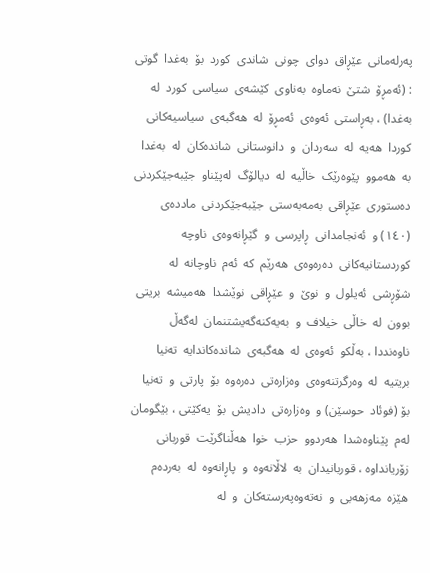پەرلەمانی  عێڕاق  دوای  چونی  شاندی  کورد  بۆ  بەغدا  گوتی : (ئەمڕۆ  شتێ  نەماوە  بەناوی  کێشەی  سیاسی  کورد  لە  بەغدا) ، بەڕاستی  ئەوەی  ئەمڕۆ  لە  هەگبەی  سیاسیەکانی  کوردا  هەیە  لە  سەردان  و  دانوستانی  شاندەکان  لە  بەغدا  بە  هەموو  پێوەرێک  خاڵیە  لە  دیالۆگ  لەپێناو  جێبەجێکردنی  دەستوری  عێڕاقی  بەمەبەستی  جێبەجێکردنی  ماددەی  (١٤٠) و  ئەنجامدانی  ڕاپرسی  و  گێڕانەوەی  ناوچە  کوردستانیەکانی  دەرەوەی  هەرێم  کە  ئەم  ناوچانە  لە  شۆڕشی  ئەیلول  و  نوێ  و  عێڕاقی  نوێشدا  هەمیشە  بریتی  بوون  لە  خاڵی  خیلاف  و  بەیەکنەگەیشتنمان  لەگەڵ  ناوەنددا ، بەڵکو  ئەوەی  لە  هەگبەی  شاندەکاندایە  تەنیا  بریتیە  لە  وەرگرتنەوەی  وەزارەتی  دەرەوە  بۆ  پارتی  و  تەنیا  بۆ (فوئاد  حوسێن) و  وەزارەتی  دادیش  بۆ  یەکێتی ، بێگومان  لەم  پێناوەشدا  هەردوو  حزب  خوا  هەڵناگرێت  قوربانی  زۆریانداوە ، قوربانیدان  بە  لاڵانەوە  و  پاڕانەوە  لە  بەردەم  هێزە  مەزهەبی  و  نەتەوەپەرستەکان  و  لە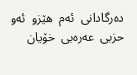دەرگادانی  ئەم  هێزو  ئەو  حزبی  عەرەبی  خۆیان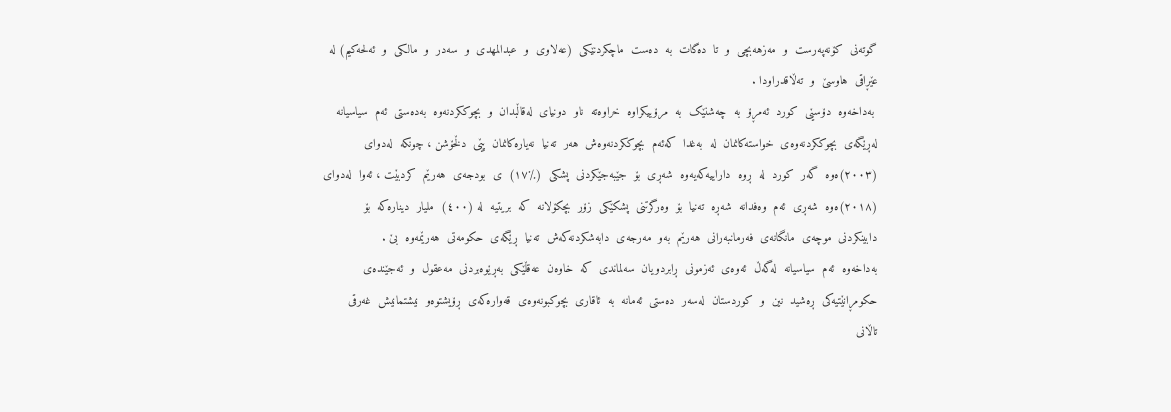گوتەنی  کۆنەپەرست  و  مەزهەبچی  و  تا  دەگات  بە  دەست  ماچکردنێکی  (عەلاوی  و  عبدالمهدی  و  سەدر  و  مالکی  و  ئەلحەکیم) لە  عێڕاقی  هاوسێ  و  تەڵاقدراودا .
 بەداخەوە  دۆسێی  کورد  ئەمڕۆ  بە  چەشنێک  بە  مرۆییکراوە  خراوەتە  ناو  دونیای  لەقاڵبدان  و  بچوککردنەوە  بەدەستی  ئەم  سیاسیانە  لەڕێگەی  بچوککردنەوەی  خواستەکانمان  لە  بەغدا  کەئەم  بچوککردنەوەش  هەر  تەنیا  نەیارەکانمان  پێی  دڵخۆشن ، چونکە  لەدوای  (٢٠٠٣)ەوە  گەر  کورد  لە  ڕوە  داراییەکەیەوە  شەڕی  بۆ  جێبەجێکردنی  پشکی  (٪١٧)  ی  بودجەی  هەرێم  کردبێت ، ئەوا  لەدوای  (٢٠١٨)ەوە  شەڕی  ئەم  وەفدانە  شەڕە  تەنیا  بۆ  وەرگرتنی  پشکێکی  زۆر  بچکۆلانە  کە  بریتیە  لە (٤٠٠)  ملیار  دینارەکە  بۆ  دابینکردنی  موچەی  مانگانەی  فەرمانبەرانی  هەرێم  بەو  مەرجەی  دابەشکردنەکەش  تەنیا  ڕێگەی  حکومەتی  هەرێمەوە  بێ .
بەداخەوە  ئەم  سیاسیانە  لەگەڵ  ئەوەی  ئەزمونی  ڕابردویان  سەلماندی  کە  خاوەن  عەقڵێکی  بەڕێوەبردنی  مەعقول  و  ئەجێندەی  حکومڕانێتیەکی  ڕەشید  نین  و  کوردستان  لەسەر  دەستی  ئەمانە  بە  ئاقاری  بچوکبونەوەی  قەوارەکەی  ڕۆیشتوەو  نیشتمانیش  غەرقی  تاڵانی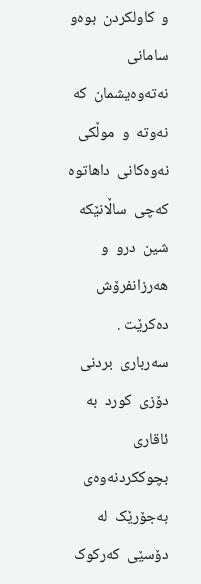و  کاولکردن  بوەو  سامانی  نەتەوەیشمان  کە  نەوتە  و  موڵکی  نەوەکانی  داهاتوە  کەچی  ساڵانێکە  شین  درو  و  هەرزانفرۆش  دەکرێت .
سەرباری  بردنی  دۆزی  کورد  بە  ئاقاری  بچوککردنەوەی  بەجۆرێک  لە  دۆسێی  کەرکوک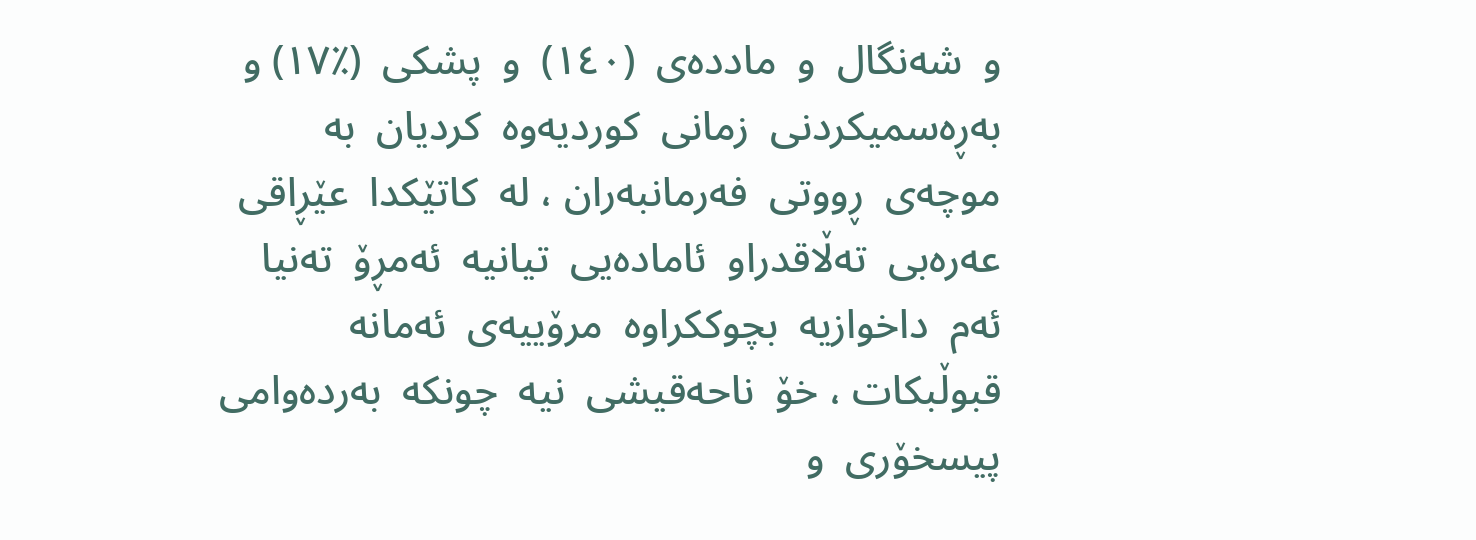و  شەنگال  و  ماددەی  (١٤٠)  و  پشکی  (٪١٧) و  بەڕەسمیکردنی  زمانی  کوردیەوە  کردیان  بە  موچەی  ڕووتی  فەرمانبەران ، لە  کاتێکدا  عێڕاقی  عەرەبی  تەڵاقدراو  ئامادەیی  تیانیە  ئەمڕۆ  تەنیا  ئەم  داخوازیە  بچوککراوە  مرۆییەی  ئەمانە  قبوڵبکات ، خۆ  ناحەقیشی  نیە  چونکە  بەردەوامی  پیسخۆری  و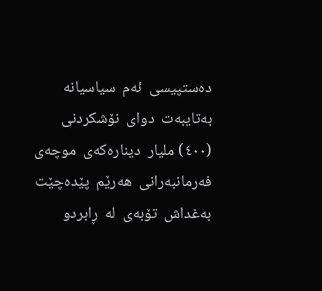دەستپیسی  ئەم  سیاسیانە  بەتایبەت  دوای  نۆشکردنی  (٤٠٠) ملیار  دینارەکەی  موچەی  فەرمانبەرانی  هەرێم  پێدەچێت  بەغداش  تۆبەی  لە  ڕابردو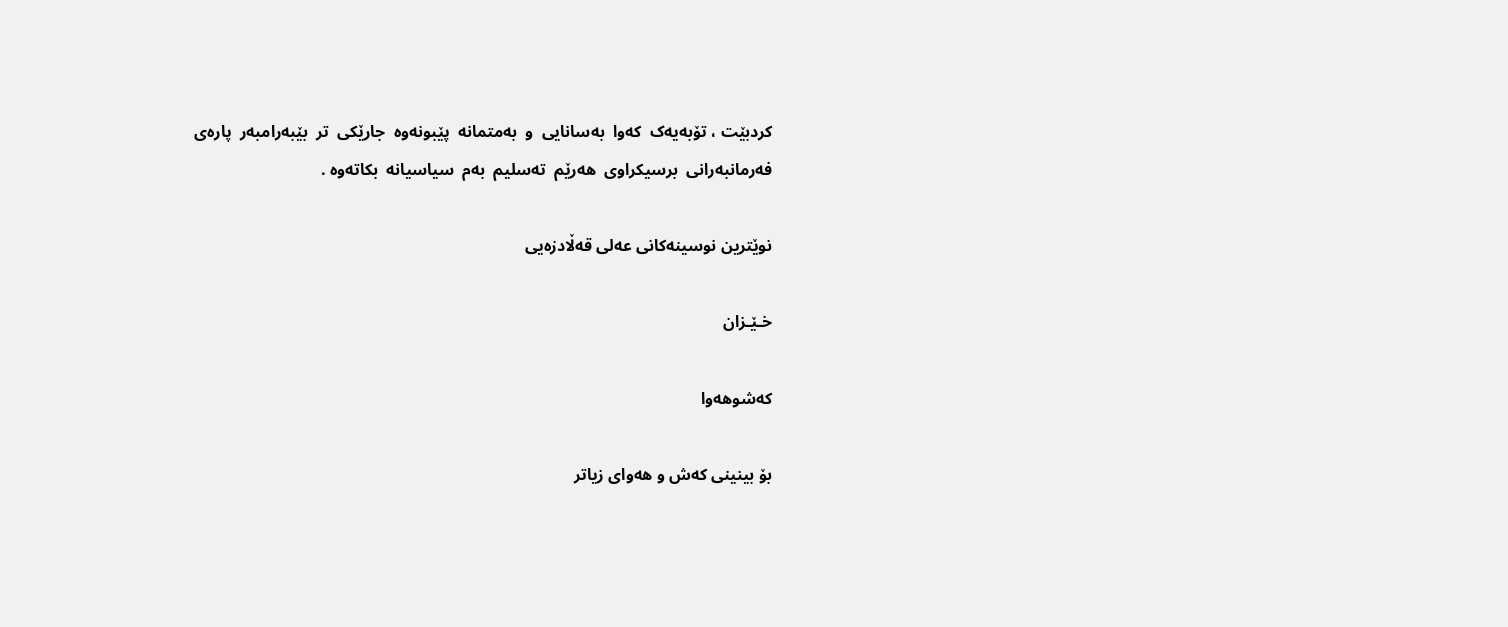کردبێت ، تۆبەیەک  کەوا  بەسانایی  و  بەمتمانە  پێبونەوە  جارێکی  تر  بێبەرامبەر  پارەی  فەرمانبەرانی  برسیکراوی  هەرێم  تەسلیم  بەم  سیاسیانە  بکاتەوە .

نوێترین نوسینەکانی عەلی قەڵادزەیی

خـێـزان

کەشوهەوا

بۆ بینینی كه‌ش و هه‌وای زیاتر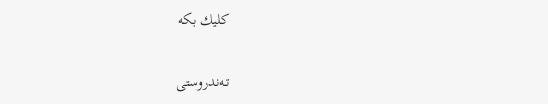كلیك بكه‌

تـه‌ندروستی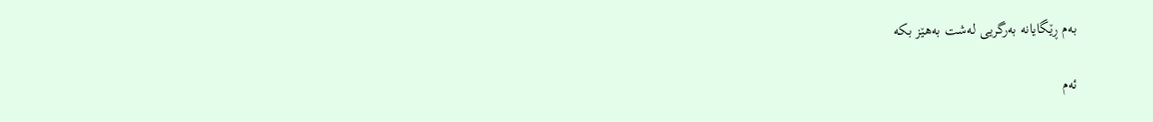به‌م ڕێگایانه‌ به‌رگریی‌ له‌شت به‌هێز بكه‌

ئه‌م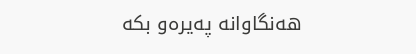هه‌نگاوانه‌ په‌یره‌و بكه‌